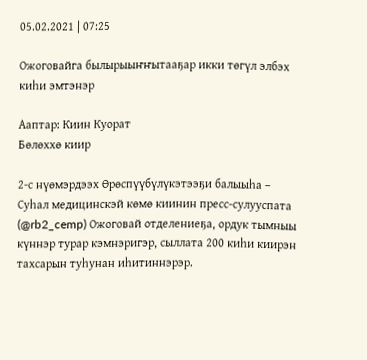05.02.2021 | 07:25

Ожоговайга былырыыҥҥытааҕар икки төгүл элбэх киһи эмтэнэр

Ааптар: Киин Куорат
Бөлөххө киир

2-с нүөмэрдээх Өрөспүүбүлүкэтээҕи балыыһа – Суһал медицинскэй көмө киинин пресс-сулууспата (@rb2_cemp) Ожоговай отделениеҕа, ордук тымныы күннэр турар кэмнэригэр, сыллата 200 киһи киирэн тахсарын туһунан иһитиннэрэр.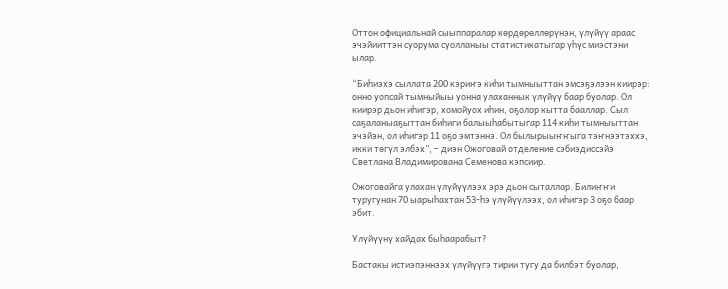Оттон официальнай сыыппаралар көрдөрөллөрүнэн, үлүйүү араас эчэйииттэн суорума суолланыы статистикатыгар үһүс миэстэни ылар.

“Биһиэхэ сыллата 200 кэриҥэ киһи тымныыттан эмсэҕэлээн киирэр: онно уопсай тымныйыы уонна улаханнык үлүйүү баар буолар. Ол киирэр дьон иһигэр, хомойуох иһин, оҕолор кытта бааллар. Сыл саҕаланыаҕыттан биһиги балыыһабытыгар 114 киһи тымныыттан эчэйэн, ол иһигэр 11 оҕо эмтэннэ. Ол былырыыҥҥыга тэҥнээтэххэ, икки төгүл элбэх”, – диэн Ожоговай отделение сэбиэдиссэйэ Светлана Владимирована Семенова кэпсиир.

Ожоговайга улахан үлүйүүлээх эрэ дьон сыталлар. Билиҥҥи туругунан 70 ыарыһахтан 53-һэ үлүйүүлээх, ол иһигэр 3 оҕо баар эбит.

Үлүйүүнү хайдах быһаарабыт?

Бастакы истиэпэннээх үлүйүүгэ тирии тугу да билбэт буолар,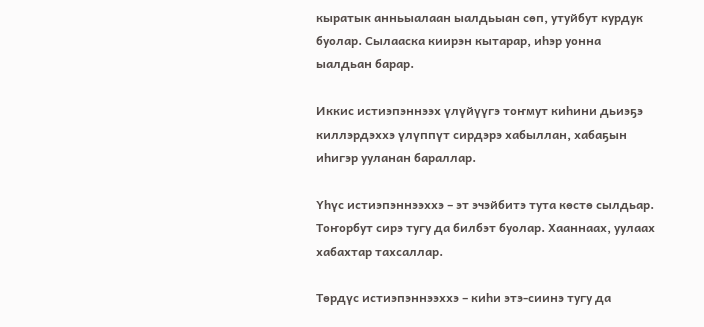кыратык анньыалаан ыалдьыан сөп, утуйбут курдук буолар. Сылааска киирэн кытарар, иһэр уонна ыалдьан барар.

Иккис истиэпэннээх үлүйүүгэ тоҥмут киһини дьиэҕэ киллэрдэххэ үлүппүт сирдэрэ хабыллан, хабаҕын иһигэр ууланан бараллар.

Үһүс истиэпэннээххэ – эт эчэйбитэ тута көстө сылдьар. Тоҥорбут сирэ тугу да билбэт буолар. Хааннаах, уулаах хабахтар тахсаллар.

Төрдүс истиэпэннээххэ – киһи этэ-сиинэ тугу да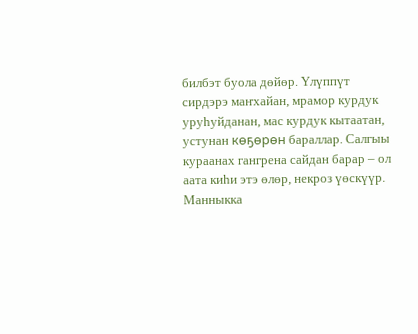билбэт буола дөйөр. Үлүппүт сирдэрэ маҥхайан, мрамор курдук уруһуйданан, мас курдук кытаатан, устунан көҕөрөн бараллар. Салгыы кураанах гангрена сайдан барар – ол аата киһи этэ өлөр, некроз үөскүүр. Манныкка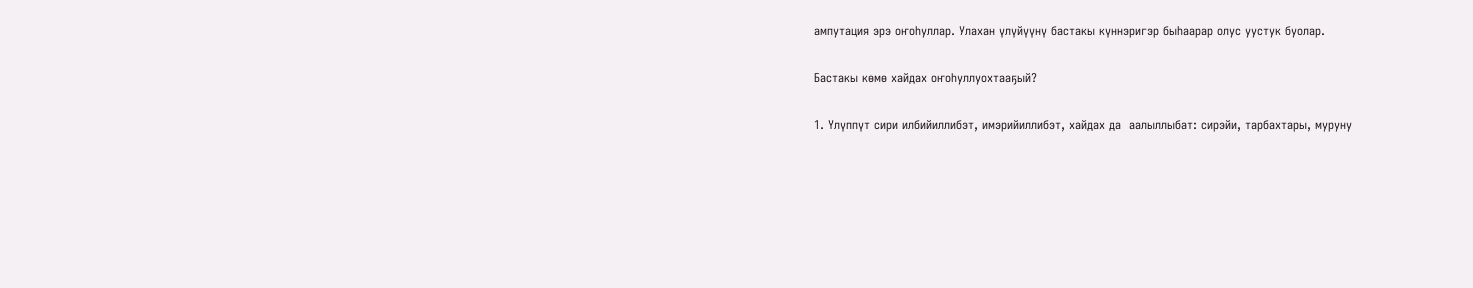ампутация эрэ оҥоһуллар. Улахан үлүйүүнү бастакы күннэригэр быһаарар олус уустук буолар.

Бастакы көмө хайдах оҥоһуллуохтааҕый?

1. Үлүппүт сири илбийиллибэт, имэрийиллибэт, хайдах да  аалыллыбат: сирэйи, тарбахтары, муруну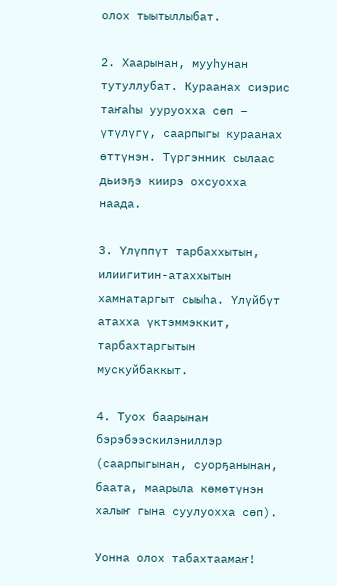олох тыытыллыбат.

2. Хаарынан, мууһунан тутуллубат. Кураанах сиэрис таҥаһы ууруохха сөп – үтүлүгү, саарпыгы кураанах өттүнэн. Түргэнник сылаас дьиэҕэ киирэ охсуохха наада.

3. Үлүппүт тарбаххытын, илиигитин-атаххытын хамнатаргыт сыыһа. Үлүйбүт атахха үктэммэккит, тарбахтаргытын мускуйбаккыт.

4. Туох баарынан бэрэбээскилэниллэр (саарпыгынан, суорҕанынан, баата, маарыла көмөтүнэн халыҥ гына суулуохха сөп).

Уонна олох табахтаамаҥ!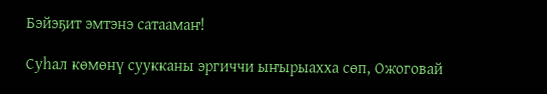Бэйэҕит эмтэнэ сатаамаҥ!

Суһал көмөнү суукканы эргиччи ыҥырыахха сөп, Ожоговай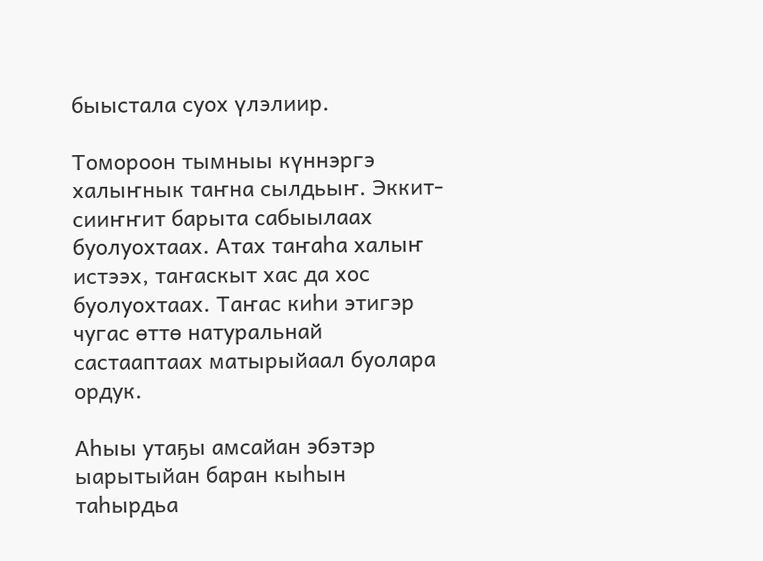быыстала суох үлэлиир.

Томороон тымныы күннэргэ халыҥнык таҥна сылдьыҥ. Эккит-сииҥҥит барыта сабыылаах буолуохтаах. Атах таҥаһа халыҥ истээх, таҥаскыт хас да хос буолуохтаах. Таҥас киһи этигэр чугас өттө натуральнай састааптаах матырыйаал буолара ордук.

Аһыы утаҕы амсайан эбэтэр ыарытыйан баран кыһын таһырдьа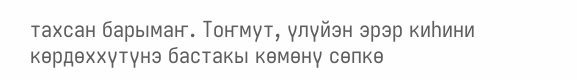тахсан барымаҥ. Тоҥмут, үлүйэн эрэр киһини көрдөххүтүнэ бастакы көмөнү сөпкө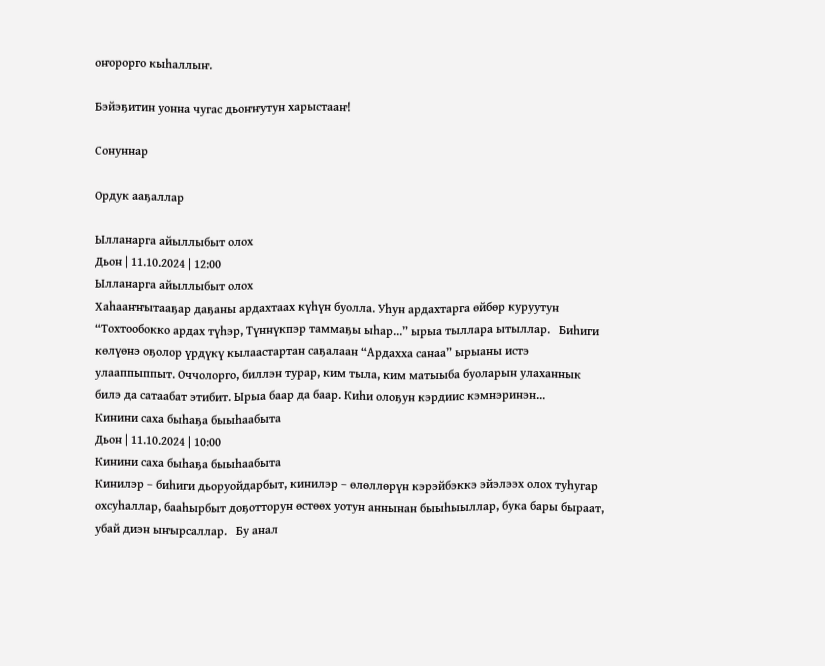оҥорорго кыһаллыҥ.

Бэйэҕитин уонна чугас дьоҥҥутун харыстааҥ!

Сонуннар

Ордук ааҕаллар

Ылланарга айыллыбыт олох
Дьон | 11.10.2024 | 12:00
Ылланарга айыллыбыт олох
Хаһааҥҥытааҕар даҕаны ардахтаах күһүн буолла. Уһун ардахтарга өйбөр куруутун “Тохтообокко ардах түһэр, Түннүкпэр таммаҕы ыһар...” ырыа тыллара ытыллар.   Биһиги көлүөнэ оҕолор үрдүкү кылаастартан саҕалаан “Ардахха санаа” ырыаны истэ улааппыппыт. Оччолорго, биллэн турар, ким тыла, ким матыыба буоларын улаханнык билэ да сатаабат этибит. Ырыа баар да баар. Киһи олоҕун кэрдиис кэмнэринэн...
Кинини саха быһаҕа быыһаабыта
Дьон | 11.10.2024 | 10:00
Кинини саха быһаҕа быыһаабыта
Кинилэр – биһиги дьоруойдарбыт, кинилэр – өлөллөрүн кэрэйбэккэ эйэлээх олох туһугар охсуһаллар, бааһырбыт доҕотторун өстөөх уотун аннынан быыһыыллар, бука бары быраат, убай диэн ыҥырсаллар.   Бу анал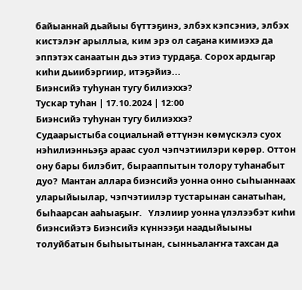байыаннай дьайыы бүттэҕинэ, элбэх кэпсэниэ, элбэх кистэлэҥ арыллыа, ким эрэ ол саҕана кимиэхэ да эппэтэх санаатын дьэ этиэ турдаҕа. Сорох ардыгар киһи дьиибэргиир, итэҕэйиэ...
Биэнсийэ туһунан тугу билиэххэ?
Тускар туһан | 17.10.2024 | 12:00
Биэнсийэ туһунан тугу билиэххэ?
Судаарыстыба социальнай өттүнэн көмүскэлэ суох нэһилиэнньэҕэ араас суол чэпчэтиилэри көрөр. Оттон ону бары билэбит, бырааппытын толору туһанабыт дуо?  Мантан аллара биэнсийэ уонна онно сыһыаннаах уларыйыылар, чэпчэтиилэр тустарынан санатыһан, быһаарсан ааһыаҕыҥ.   Үлэлиир уонна үлэлээбэт киһи биэнсийэтэ Биэнсийэ күннээҕи наадыйыыны толуйбатын быһыытынан, сынньалаҥҥа тахсан да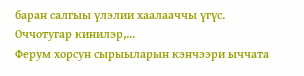баран салгыы үлэлии хаалааччы үгүс. Оччотугар кинилэр,...
Ферум хорсун сырыыларын кэнчээри ыччата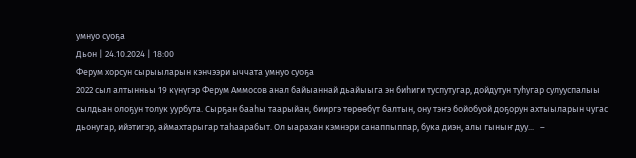умнуо суоҕа
Дьон | 24.10.2024 | 18:00
Ферум хорсун сырыыларын кэнчээри ыччата умнуо суоҕа
2022 сыл алтынньы 19 күнүгэр Ферум Аммосов анал байыаннай дьайыыга эн биһиги туспутугар, дойдутун туһугар сулууспалыы сылдьан олоҕун толук уурбута. Сырҕан бааһы таарыйан, бииргэ төрөөбүт балтын, ону тэҥэ бойобуой доҕорун ахтыыларын чугас дьонугар, ийэтигэр, аймахтарыгар таһаарабыт. Ол ыарахан кэмнэри санаппыппар, бука диэн, алы гыныҥ дуу...   –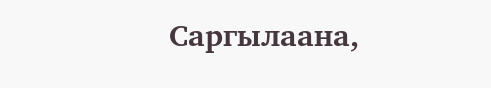Саргылаана,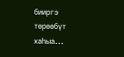бииргэ төрөөбүт хаһыа...